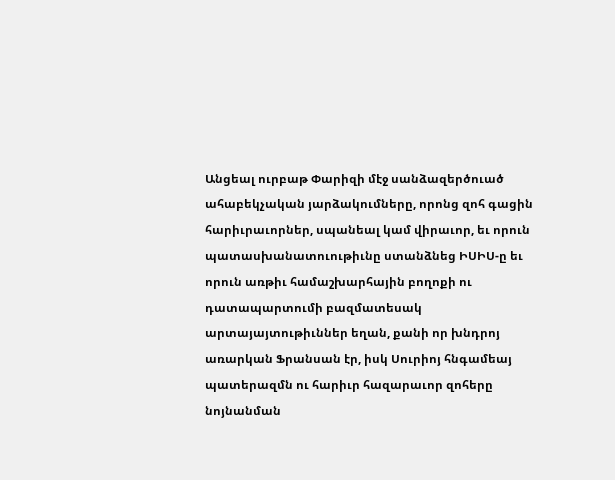Անցեալ ուրբաթ Փարիզի մէջ սանձազերծուած ահաբեկչական յարձակումները, որոնց զոհ գացին հարիւրաւորներ, սպանեալ կամ վիրաւոր, եւ որուն պատասխանատուութիւնը ստանձնեց ԻՍԻՍ-ը եւ որուն առթիւ համաշխարհային բողոքի ու դատապարտումի բազմատեսակ արտայայտութիւններ եղան, քանի որ խնդրոյ առարկան Ֆրանսան էր, իսկ Սուրիոյ հնգամեայ պատերազմն ու հարիւր հազարաւոր զոհերը նոյնանման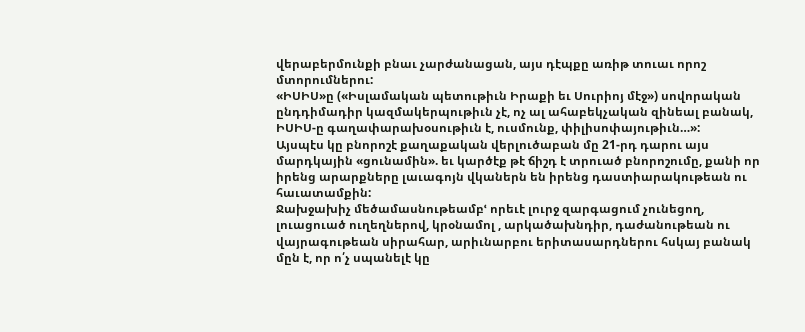վերաբերմունքի բնաւ չարժանացան, այս դէպքը առիթ տուաւ որոշ մտորումներու:
«ԻՍԻՍ»ը («Իսլամական պետութիւն Իրաքի եւ Սուրիոյ մէջ») սովորական ընդդիմադիր կազմակերպութիւն չէ, ոչ ալ ահաբեկչական զինեալ բանակ, ԻՍԻՍ-ը գաղափարախօսութիւն է, ուսմունք, փիլիսոփայութիւն…»:
Այսպէս կը բնորոշէ քաղաքական վերլուծաբան մը 21-րդ դարու այս մարդկային «ցունամին». եւ կարծէք թէ ճիշդ է տրուած բնորոշումը, քանի որ իրենց արարքները լաւագոյն վկաներն են իրենց դաստիարակութեան ու հաւատամքին:
Ջախջախիչ մեծամասնութեամբՙ որեւէ լուրջ զարգացում չունեցող, լուացուած ուղեղներով, կրօնամոլ , արկածախնդիր, դաժանութեան ու վայրագութեան սիրահար, արիւնարբու երիտասարդներու հսկայ բանակ մըն է, որ ո՛չ սպանելէ կը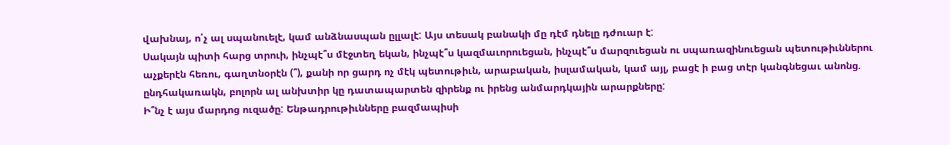վախնայ, ո՛չ ալ սպանուելէ, կամ անձնասպան ըլլալէ: Այս տեսակ բանակի մը դէմ դնելը դժուար է:
Սակայն պիտի հարց տրուի, ինչպէ՞ս մէջտեղ եկան, ինչպէ՞ս կազմաւորուեցան, ինչպէ՞ս մարզուեցան ու սպառազինուեցան պետութիւններու աչքերէն հեռու, գաղտնօրէն (՞), քանի որ ցարդ ոչ մէկ պետութիւն, արաբական, իսլամական, կամ այլ, բացէ ի բաց տէր կանգնեցաւ անոնց. ընդհակառակն, բոլորն ալ անխտիր կը դատապարտեն զիրենք ու իրենց անմարդկային արարքները:
Ի՞նչ է այս մարդոց ուզածը: Ենթադրութիւնները բազմապիսի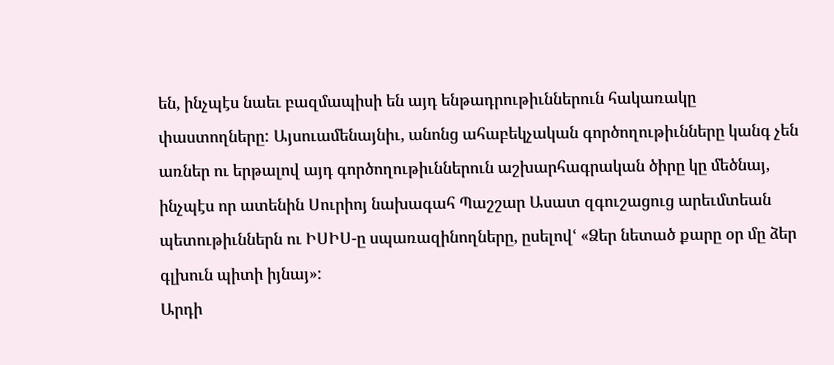են, ինչպէս նաեւ բազմապիսի են այդ ենթադրութիւններուն հակառակը փաստողները: Այսուամենայնիւ, անոնց ահաբեկչական գործողութիւնները կանգ չեն առներ ու երթալով այդ գործողութիւններուն աշխարհագրական ծիրը կը մեծնայ, ինչպէս որ ատենին Սուրիոյ նախագահ Պաշշար Ասատ զգուշացուց արեւմտեան պետութիւններն ու ԻՍԻՍ-ը սպառազինողները, ըսելովՙ «Ձեր նետած քարը օր մը ձեր գլխուն պիտի իյնայ»:
Արդի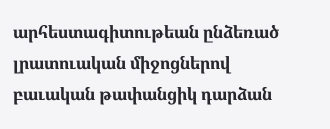արհեստագիտութեան ընձեռած լրատուական միջոցներով բաւական թափանցիկ դարձան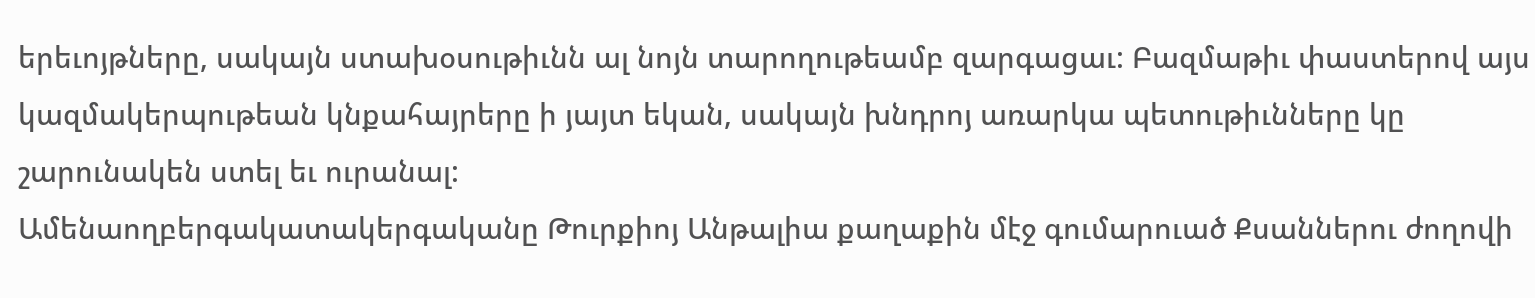երեւոյթները, սակայն ստախօսութիւնն ալ նոյն տարողութեամբ զարգացաւ: Բազմաթիւ փաստերով այս կազմակերպութեան կնքահայրերը ի յայտ եկան, սակայն խնդրոյ առարկա պետութիւնները կը շարունակեն ստել եւ ուրանալ:
Ամենաողբերգակատակերգականը Թուրքիոյ Անթալիա քաղաքին մէջ գումարուած Քսաններու ժողովի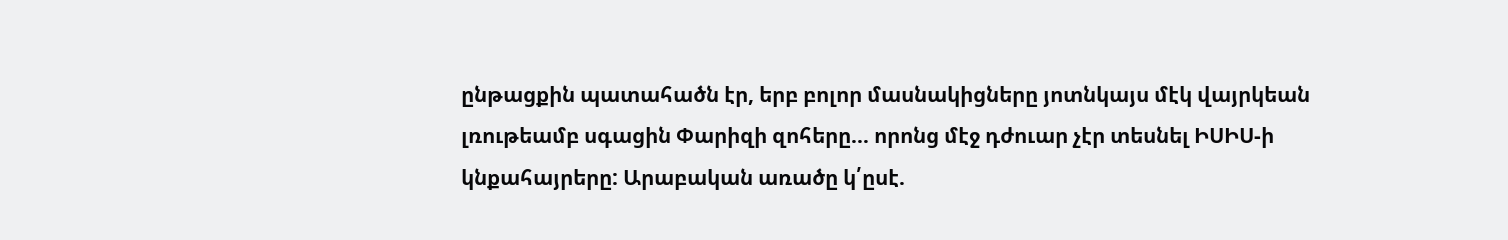ընթացքին պատահածն էր, երբ բոլոր մասնակիցները յոտնկայս մէկ վայրկեան լռութեամբ սգացին Փարիզի զոհերը… որոնց մէջ դժուար չէր տեսնել ԻՍԻՍ-ի կնքահայրերը: Արաբական առածը կ՛ըսէ.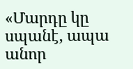«Մարդը կը սպանէ, ապա անոր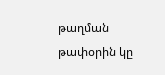թաղման թափօրին կը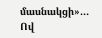մասնակցի»…
Ով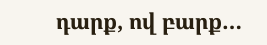դարք, ով բարք…